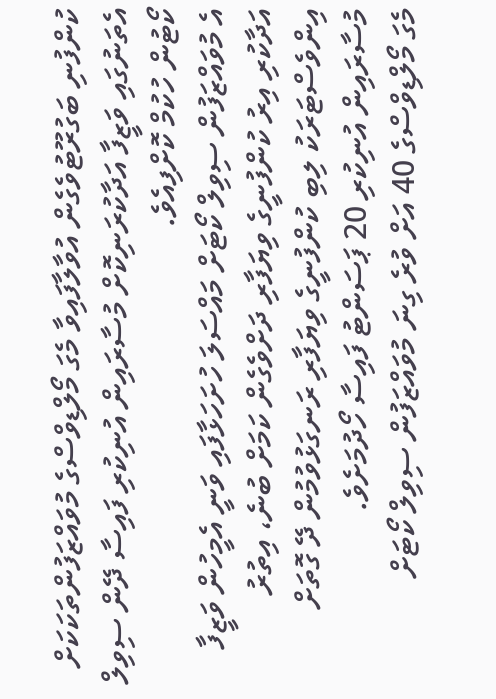ކުންފުނި ބަގުރޫޓުވެގެން އުވާލާފައިވާ މެގަ މޯލްޑިވްސްގެ މުވައްޒަފުންތަކަކަށް އެތަނުގައި ވަޒީފާ އަދާކުރަނިކޮށް މުސާރައިން އުނިކުރި ފައިސާ ދޭން ސިވިލް ކޯޓުން ހުކުމް ކޮށްފިއެވެ.
އެ މުވައްޒަފުން ސިވިލް ކޯޓަށް މައްސަލަ ހުށަހަޅާފައި ވަނީ އެމީހުން ވަޒީފާ އަދާކުރި އިރު ކުންފުނީގެ ވިޔަފާރި ދަށްވެގެން ކަމަށް ބުނެ، އިތުރު އިންވެސްޓަރަކު ލިބި ކުންފުނީގެ ވިޔަފާރި ރަނގަޅުވުމުން ދޭ ގޮތަށް މުސާރައިން އުނިކުރި 20 ޕަސަންޓު ފައިސާ ހޯދުމަށެވެ.
މެގަ މޯލްޑިވްސްގެ 40 އަށް ވުރެ ގިނަ މުވައްޒަފުން ސިވިލް ކޯޓަށް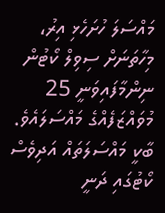މައްސަލަ ހުށަހެޅި އިރު، މިހާތަނަށް ސިވިލް ކޯޓުން ނިންމާފައިވަނީ 25 މުވައްޒަފެއްގެ މައްސަލައެވެ. ބާކީ މައްސަލަތައް އަދިވެސް ކޯޓުގައި ދަނީ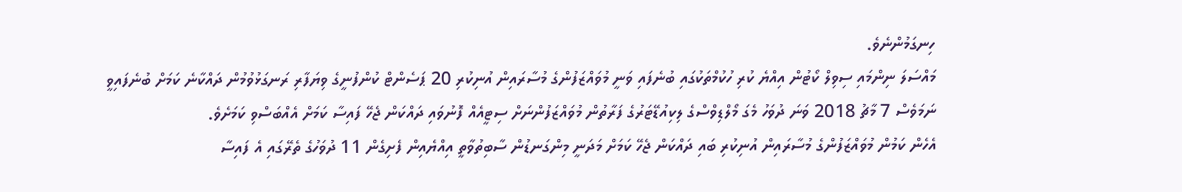ހިނގަމުންނެވެ.
މައްސަލަ ނިންމައި ސިވިލް ކޯޓުން އިއްޔެ ކުރި ހުކުމްތަކުގައި ބުނެފައި ވަނީ މުވައްޒަފުންގެ މުސާރައިން އުނިކުރި 20 ޕަސެންޓް ކުންފުނީގެ ވިޔަފާރި ރަނގަޅުވުމުން ދައްކާނެ ކަމަށް ބުނެފައިވީ ނަމަވެސް 7 މާޗު 2018 ވަނަ ދުވަހު މެގަ މޯލްޑިވްސްގެ ލިކިއުޑޭޓަރުގެ ފަރާތުން މުވައްޒަފުންނަށް ސިޓީއެއް ފޮނުވައި ދައްކަން ޖެހޭ ފައިސާ ކަމަށް އެއްބަސްވި ކަމަށެވެ.
އެހެން ކަމުން މުވައްޒަފުންގެ މުސާރައިން އުނިކުރި ބައި ދައްކަން ޖެހޭ ކަމަށް މަދަނީ މިންގަނޑުން ސާބިތުވާތީ އިއްޔެއިން ފެށިގެން 11 ދުވަހުގެ ތެރޭގައި އެ ފައިސާ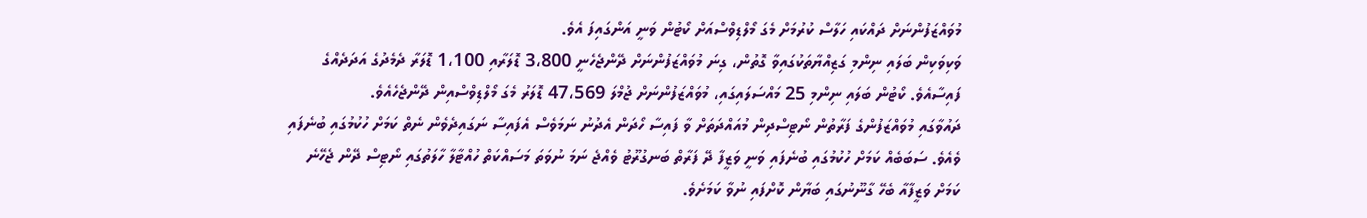މުވައްޒަފުންނަށް ދައްކައި ހަލާސް ކުރުމަށް މެގަ މޯލްޑިވްސްއަށް ކޯޓުން ވަނީ އަންގައިފަ އެވެ.
ވަކިވަކިން ބަލައި ނިންމި ގަޒިއްޔާތަކުގައިވާ ގޮތުން، ގިނަ މުވައްޒަފުންނަށް ދޭންޖެހެނީ 3،800 ޑޮލަރާއި 1،100 ޑޮލަރާ ދެމެދުގެ އަދަދެއްގެ ފައިސާއެވެ. ކޯޓުން ބަލައި ނިންމި 25 މައްސަލައިގައި، މުވައްޒަފުންނަށް ޖުމްލަ 47،569 ޑޮލަރު މެގަ މޯލްޑިވްސްއިން ދޭންޖެހެއެވެ.
ދައުވާގައި މުވައްޒަފުންގެ ފަރާތުން ނޯޓިސްދިން މުއައްދަތަށް ވާ ފައިސާ ހޯދަން އެދުނު ނަމަވެސް އެފައިސާ ނަގައިދެވެން ނެތް ކަމަށް ހުކުމުގައި ބުނެފައި ވެއެވެ. ސަބަބެއް ކަމަށް ހުކުމުގައި ބުނެފައި ވަނީ ވަޒީފާ ދޭ ފަރާތް ބަނގުރޫޓު ވެއްޖެ ނަމަ ނުވަތަ މަސައްކަތް ހުއްޓާލާ ހާލަތުގައި ނޯޓިސް ދޭން ޖެހޭނެ ކަމަށް ވަޒީފާއާ ބެހޭ ގާނޫނުގައި ބަޔާން ކޮށްފައި ނުވާ ކަމަށެވެ.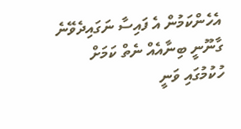އެހެންކަމުން އެ ފައިސާ ނަގައިދެވޭނެ ގާނޫނީ ބިނާއެއް ނެތް ކަމަށް ހުކުމުގައި ވަނީ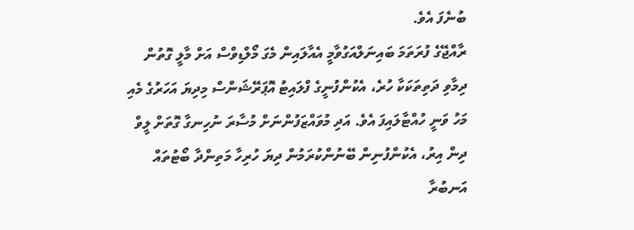ބުނެފަ އެވެ.
ރާއްޖޭގެ ފުރަތަމަ ބައިނަލްއަގުވާމީ އެއާލައިން މެގަ މޯލްޑިވްސް އަށް މާލީ ގޮތުން ދިމާވި ދަތިތަކަކާ ހުރެ، އެކުންފުނީގެ ފްލައިޓު އޮޕަރޭޝަންސް މިދިޔަ އަހަރުގެ މެއި މަހު ވަނީ ހުއްޓާލައިފަ އެވެ. އަދި މުވައްޒަފުންނަށް މުސާރަ ނުހިނގާ ގޮތަށް ލީވް ދިން އިރު، އެކުންފުނިން ބޭނުންކުރަމުން ދިޔަ ހުރިހާ މަތިންދާ ބޯޓުތައް އަނބުރާ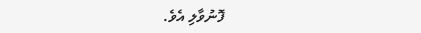ފޮނުވާލި އެވެ.